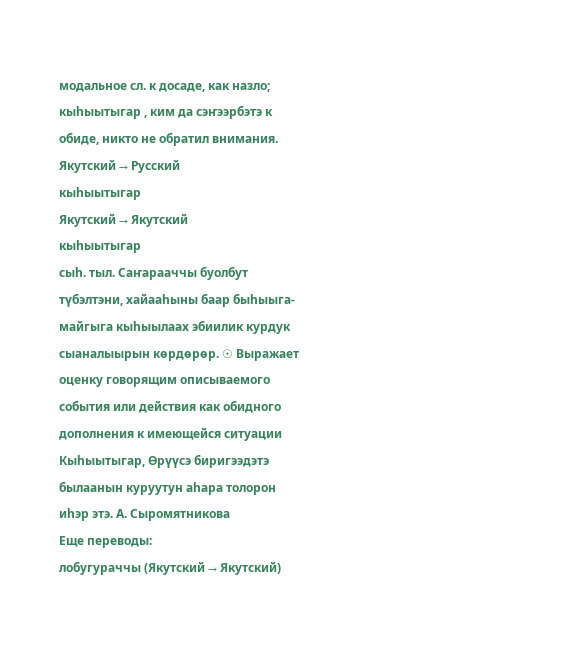модальное сл. к досаде, как назло; кыһыытыгар , ким да сэҥээрбэтэ к обиде, никто не обратил внимания.
Якутский → Русский
кыһыытыгар
Якутский → Якутский
кыһыытыгар
сыһ. тыл. Саҥарааччы буолбут түбэлтэни, хайааһыны баар быһыыга-майгыга кыһыылаах эбиилик курдук сыаналыырын көрдөрөр. ☉ Выражает оценку говорящим описываемого события или действия как обидного дополнения к имеющейся ситуации
Кыһыытыгар, Өрүүсэ биригээдэтэ былаанын куруутун аһара толорон иһэр этэ. А. Сыромятникова
Еще переводы:
лобугураччы (Якутский → Якутский)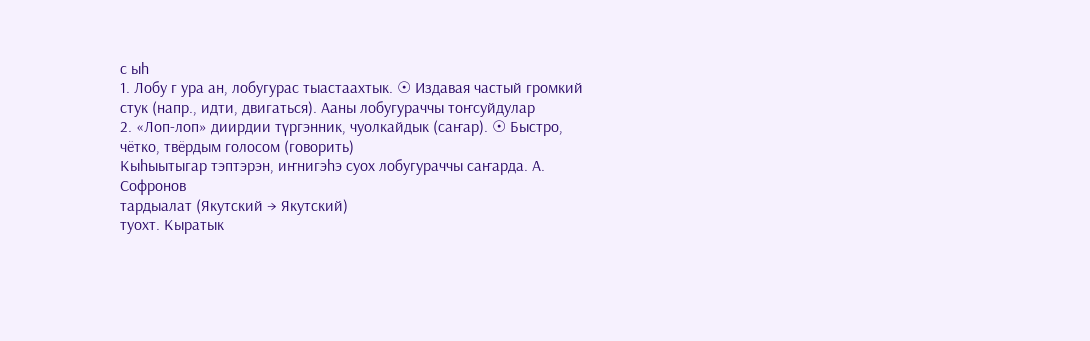с ыһ
1. Лобу г ура ан, лобугурас тыастаахтык. ☉ Издавая частый громкий стук (напр., идти, двигаться). Ааны лобугураччы тоҥсуйдулар
2. «Лоп-лоп» диирдии түргэнник, чуолкайдык (саҥар). ☉ Быстро, чётко, твёрдым голосом (говорить)
Кыһыытыгар тэптэрэн, иҥнигэһэ суох лобугураччы саҥарда. А. Софронов
тардыалат (Якутский → Якутский)
туохт. Кыратык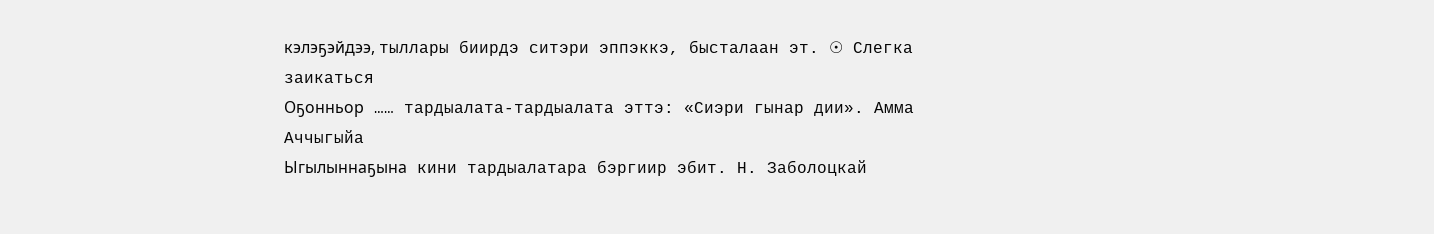кэлэҕэйдээ, тыллары биирдэ ситэри эппэккэ, бысталаан эт. ☉ Слегка заикаться
Оҕонньор …… тардыалата-тардыалата эттэ: «Сиэри гынар дии». Амма Аччыгыйа
Ыгылыннаҕына кини тардыалатара бэргиир эбит. Н. Заболоцкай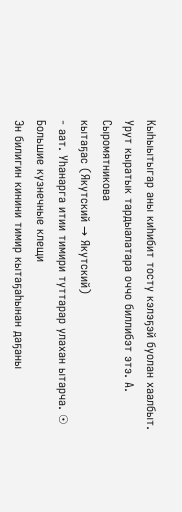Кыһыытыгар аны киһибит тосту кэлэҕэй буолан хаалбыт. Урут кыратык тардыалатара оччо биллибэт этэ. А. Сыромятникова
кытаҕас (Якутский → Якутский)
- аат. Уһанарга итии тимири туттарар улахан ытарча. ☉ Большие кузнечные клещи
Эн билигин кинини тимир кытаҕаһынан даҕаны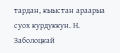тардан, кыыстан араарыа суох курдуккун. Н. Заболоцкай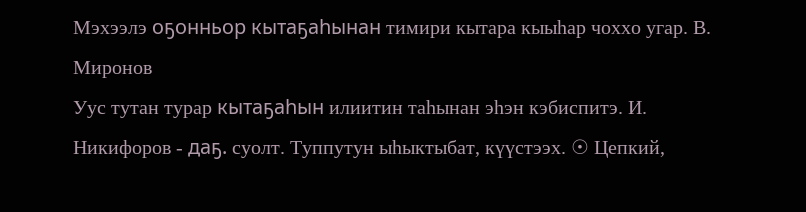Мэхээлэ оҕонньор кытаҕаһынан тимири кытара кыыһар чоххо угар. В. Миронов
Уус тутан турар кытаҕаһын илиитин таһынан эһэн кэбиспитэ. И. Никифоров - даҕ. суолт. Туппутун ыһыктыбат, күүстээх. ☉ Цепкий,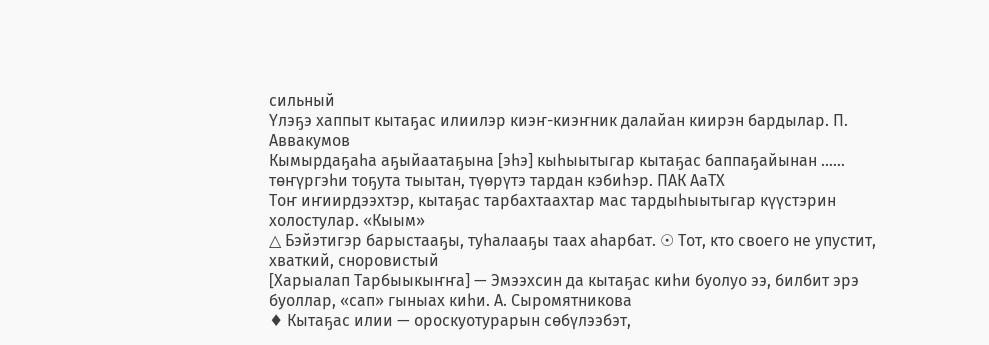сильный
Үлэҕэ хаппыт кытаҕас илиилэр киэҥ-киэҥник далайан киирэн бардылар. П. Аввакумов
Кымырдаҕаһа аҕыйаатаҕына [эһэ] кыһыытыгар кытаҕас баппаҕайынан …… төҥүргэһи тоҕута тыытан, түөрүтэ тардан кэбиһэр. ПАК АаТХ
Тоҥ иҥиирдээхтэр, кытаҕас тарбахтаахтар мас тардыһыытыгар күүстэрин холостулар. «Кыым»
△ Бэйэтигэр барыстааҕы, туһалааҕы таах аһарбат. ☉ Тот, кто своего не упустит, хваткий, сноровистый
[Харыалап Тарбыыкыҥҥа] — Эмээхсин да кытаҕас киһи буолуо ээ, билбит эрэ буоллар, «сап» гыныах киһи. А. Сыромятникова
♦ Кытаҕас илии — ороскуотурарын сөбүлээбэт,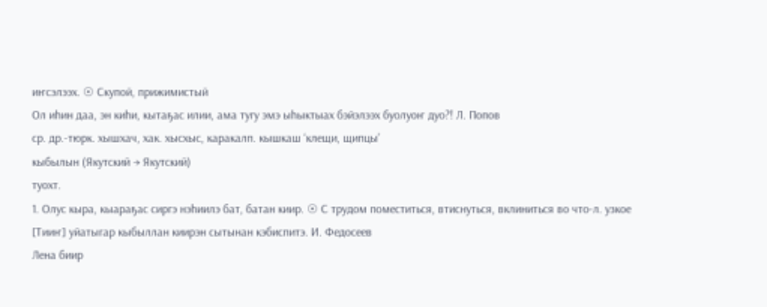иҥсэлээх. ☉ Скупой, прижимистый
Ол иһин даа, эн киһи, кытаҕас илии, ама тугу эмэ ыһыктыах бэйэлээх буолуоҥ дуо?! Л. Попов
ср. др.-тюрк. хышхач, хак. хысхыс, каракалп. кышкаш ‘клещи, щипцы’
кыбылын (Якутский → Якутский)
туохт.
1. Олус кыра, кыараҕас сиргэ нэһиилэ бат, батан киир. ☉ С трудом поместиться, втиснуться, вклиниться во что-л. узкое
[Тииҥ] уйатыгар кыбыллан киирэн сытынан кэбиспитэ. И. Федосеев
Лена биир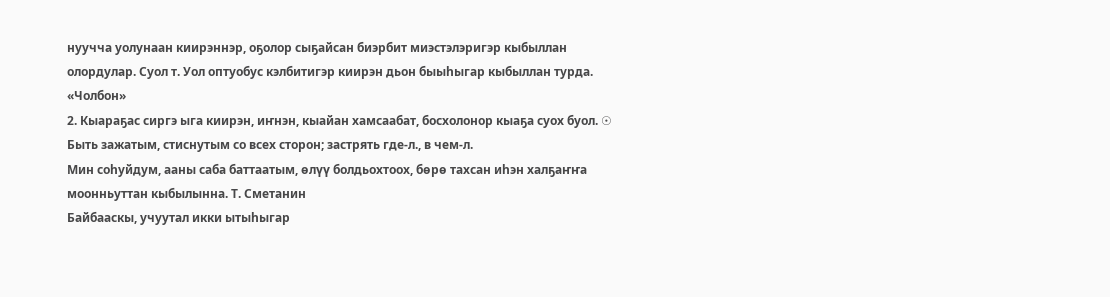нуучча уолунаан киирэннэр, оҕолор сыҕайсан биэрбит миэстэлэригэр кыбыллан олордулар. Суол т. Уол оптуобус кэлбитигэр киирэн дьон быыһыгар кыбыллан турда. «Чолбон»
2. Кыараҕас сиргэ ыга киирэн, иҥнэн, кыайан хамсаабат, босхолонор кыаҕа суох буол. ☉ Быть зажатым, стиснутым со всех сторон; застрять где-л., в чем-л.
Мин соһуйдум, ааны саба баттаатым, өлүү болдьохтоох, бөрө тахсан иһэн халҕаҥҥа моонньуттан кыбылынна. Т. Сметанин
Байбааскы, учуутал икки ытыһыгар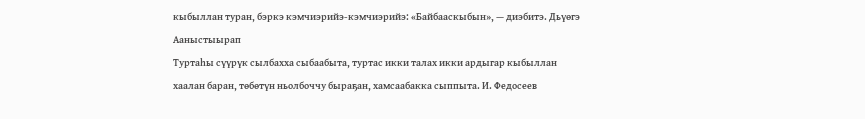кыбыллан туран, бэркэ кэмчиэрийэ-кэмчиэрийэ: «Байбааскыбын», — диэбитэ. Дьүөгэ Ааныстыырап
Туртаһы сүүрүк сылбахха сыбаабыта, туртас икки талах икки ардыгар кыбыллан хаалан баран, төбөтүн ньолбоччу быраҕан, хамсаабакка сыппыта. И. Федосеев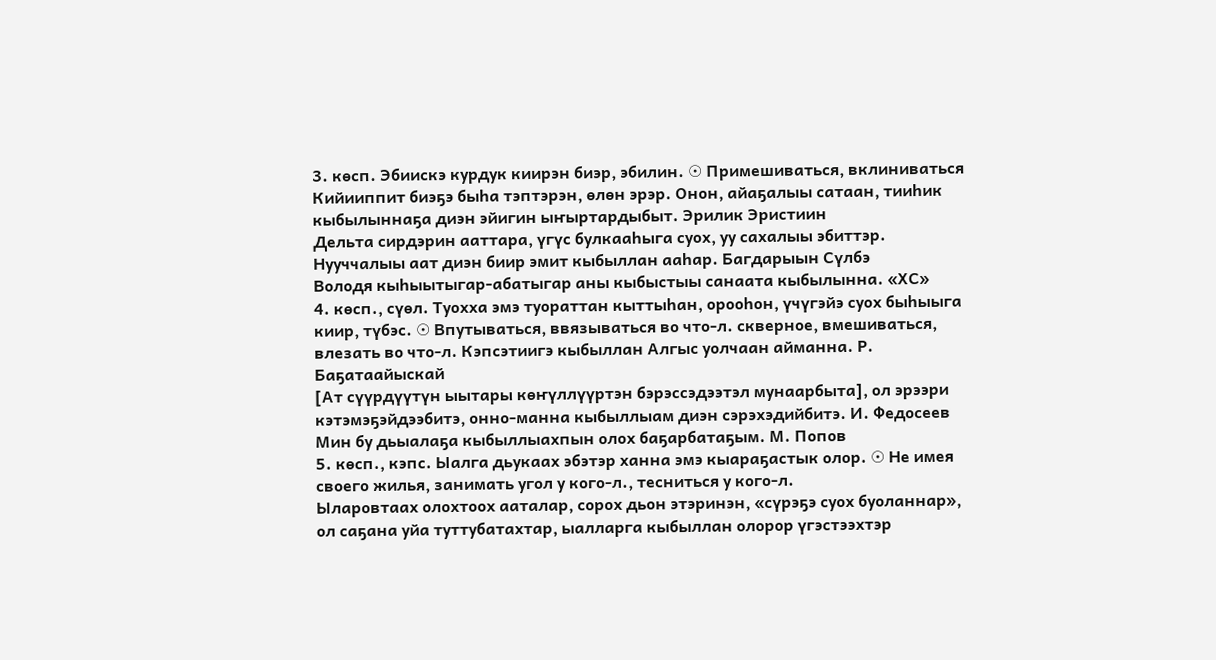3. көсп. Эбиискэ курдук киирэн биэр, эбилин. ☉ Примешиваться, вклиниваться
Кийииппит биэҕэ быһа тэптэрэн, өлөн эрэр. Онон, айаҕалыы сатаан, тииһик кыбылыннаҕа диэн эйигин ыҥыртардыбыт. Эрилик Эристиин
Дельта сирдэрин ааттара, үгүс булкааһыга суох, уу сахалыы эбиттэр. Нууччалыы аат диэн биир эмит кыбыллан ааһар. Багдарыын Сүлбэ
Володя кыһыытыгар-абатыгар аны кыбыстыы санаата кыбылынна. «ХС»
4. көсп., сүөл. Туохха эмэ туораттан кыттыһан, орооһон, үчүгэйэ суох быһыыга киир, түбэс. ☉ Впутываться, ввязываться во что-л. скверное, вмешиваться, влезать во что-л. Кэпсэтиигэ кыбыллан Алгыс уолчаан айманна. Р. Баҕатаайыскай
[Ат сүүрдүүтүн ыытары көҥүллүүртэн бэрэссэдээтэл мунаарбыта], ол эрээри кэтэмэҕэйдээбитэ, онно-манна кыбыллыам диэн сэрэхэдийбитэ. И. Федосеев
Мин бу дьыалаҕа кыбыллыахпын олох баҕарбатаҕым. М. Попов
5. көсп., кэпс. Ыалга дьукаах эбэтэр ханна эмэ кыараҕастык олор. ☉ Не имея своего жилья, занимать угол у кого-л., тесниться у кого-л.
Ыларовтаах олохтоох ааталар, сорох дьон этэринэн, «сүрэҕэ суох буоланнар», ол саҕана уйа туттубатахтар, ыалларга кыбыллан олорор үгэстээхтэр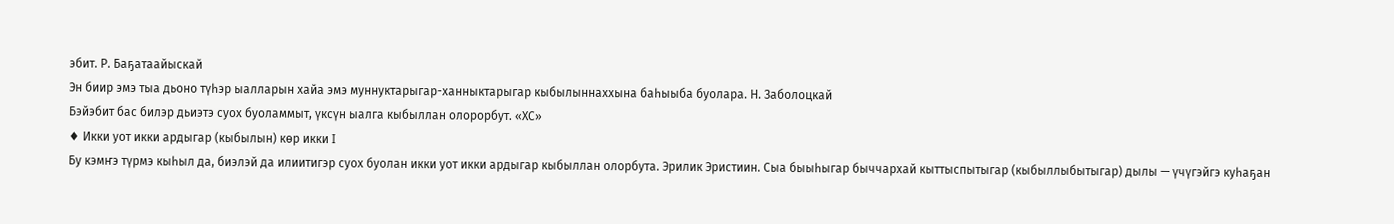эбит. Р. Баҕатаайыскай
Эн биир эмэ тыа дьоно түһэр ыалларын хайа эмэ муннуктарыгар-ханныктарыгар кыбылыннаххына баһыыба буолара. Н. Заболоцкай
Бэйэбит бас билэр дьиэтэ суох буоламмыт, үксүн ыалга кыбыллан олорорбут. «ХС»
♦ Икки уот икки ардыгар (кыбылын) көр икки I
Бу кэмҥэ түрмэ кыһыл да, биэлэй да илиитигэр суох буолан икки уот икки ардыгар кыбыллан олорбута. Эрилик Эристиин. Сыа быыһыгар быччархай кыттыспытыгар (кыбыллыбытыгар) дылы — үчүгэйгэ куһаҕан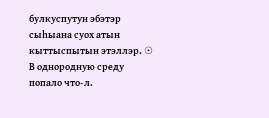булкуспутун эбэтэр сыһыана суох атын кыттыспытын этэллэр. ☉ В однородную среду попало что-л.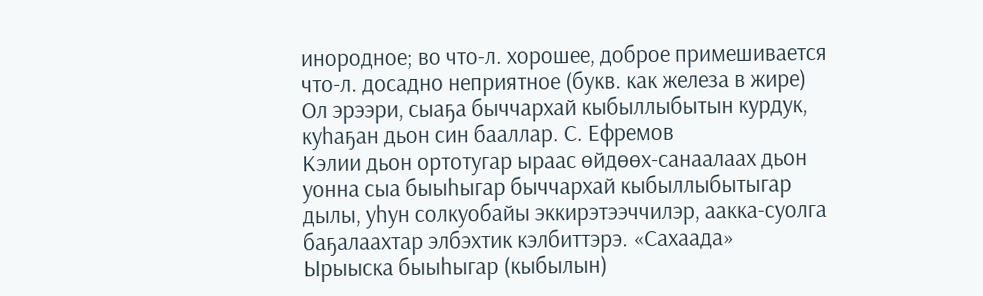инородное; во что-л. хорошее, доброе примешивается что-л. досадно неприятное (букв. как железа в жире)
Ол эрээри, сыаҕа быччархай кыбыллыбытын курдук, куһаҕан дьон син бааллар. С. Ефремов
Кэлии дьон ортотугар ыраас өйдөөх-санаалаах дьон уонна сыа быыһыгар быччархай кыбыллыбытыгар дылы, уһун солкуобайы эккирэтээччилэр, аакка-суолга баҕалаахтар элбэхтик кэлбиттэрэ. «Сахаада»
Ырыыска быыһыгар (кыбылын)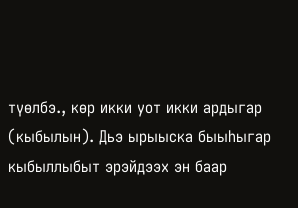түөлбэ., көр икки уот икки ардыгар (кыбылын). Дьэ ырыыска быыһыгар кыбыллыбыт эрэйдээх эн баар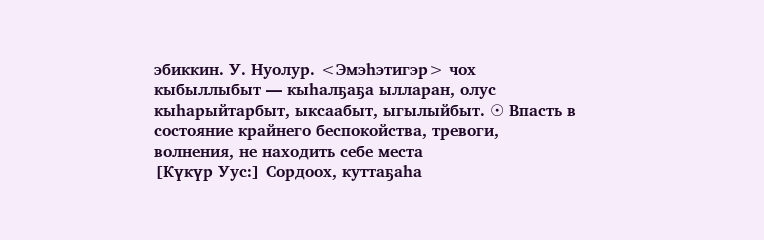эбиккин. У. Нуолур. <Эмэһэтигэр> чох кыбыллыбыт — кыһалҕаҕа ылларан, олус кыһарыйтарбыт, ыксаабыт, ыгылыйбыт. ☉ Впасть в состояние крайнего беспокойства, тревоги, волнения, не находить себе места
[Күкүр Уус:] Сордоох, куттаҕаһа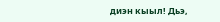диэн кыыл! Дьэ,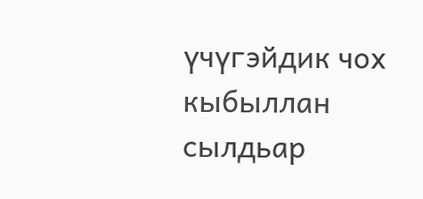үчүгэйдик чох кыбыллан сылдьар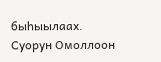быһыылаах. Суорун Омоллоон